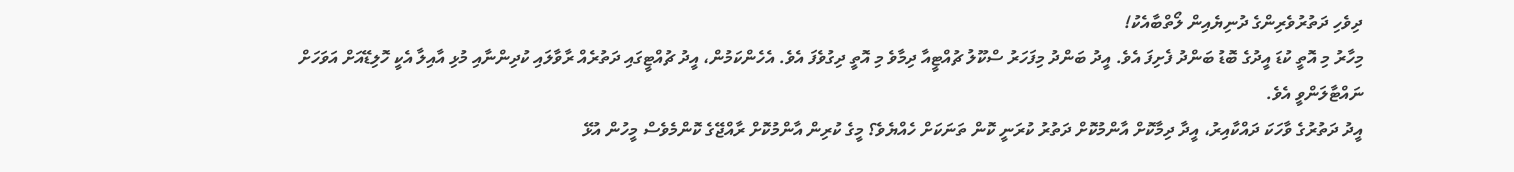ދިވެހި ދަތުރުވެރިންގެ ދުނިޔެއިން ލޯތްބާއެކު!
މިހާރު މި އޮތީ ކުޑަ އީދުގެ ބޮޑު ބަންދު ފެށިފަ އެވެ. އީދު ބަންދު މިފަހަރު ސްކޫލު ޗުއްޓީއާ ދިމާވެ މި އޮތީ ދިގުވެފަ އެވެ. އެހެންކަމުން، އީދު ޗުއްޓީގައި ދަތުރެއް ރާވާލައި ކުދިންނާއި މުޅި އާއިލާ އެކީ ހޮލިޑޭއަށް އަވަހަށް ނައްޓާލަންވީ އެވެ.
އީދު ދަތުރުގެ ވާހަކަ ދައްކާއިރު، އީދާ ދިމާކޮށް އާންމުކޮށް ދަތުރު ކުރަނީ ކޮން ތަނަކަށް ހެއްޔެވެ؟ މީގެ ކުރިން އާންމުކޮށް ރާއްޖޭގެ ކޮންމެވެސް މީހުން އުޅޭ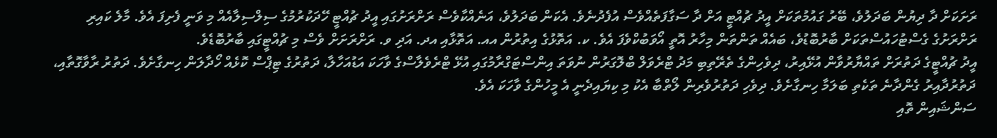ރަށަކަށް ދާ ދިޔުން ބަދަލުވެ، ބޭރު ގައުމުތަކަށް އީދު ޗުއްޓީ އަށް ދާ ސަގާފަތެއްވެސް އުފެދުނެވެ. އެކަން ބަދަލުވެ، އަނެއްކާވެސް ރަށްރަށުގައި އީދު ޗުއްޓީ ހޭދަކުރުމުގެ ސިލްސިލާއެއް މި ވަނީ ފެށިފަ އެވެ. މާލެ ކައިރި ރަށްރަށުގެ ގެސްޓުހައުސްތަކަށް ބާރުބޮޑުވެ، ބައެއް ތަންތަން މިހާރު އޮތީ އޯވަބުކްވެފަ އެވެ. ކ. އަތޮޅުގެ އިތުރުން އއ. އަތޮޅާއި އދ. އަދި ވ. ރަށްރަށަށް ވެސް މި ޗުއްޓީގައި ބާރުބޮޑެވެ.
އީދު ޗުއްޓީގެ ދަތުރަށް ތައްޔާރުވާން އުޅޭއިރު، ދިވެހިންގެ ތެރޭތިބި މަދު ޓްރެވަލް ބްލޮގަރުން ނުވަތަ އިންސްޓަގްރާމުގައި އުޅޭ ޓްރެވެލާސްގެ ވާހަކަ އަޑުއަހާލާ، ދަތުރުގެ ޓިޕްސް ކޮޅެއް ހޯދާލަން ހިނގާށެވެ. ދަތުރު ރާވާގޮތާއި، ދަތުރުދާއިރު ގެންދާނެ ތަކެތި ބަލަމާ ހިނގާށެވެ. ދިވެހި ދަތުރުވެރިން ލޯތްބާ އެކު މި ކިޔައިދެނީ އެ މީހުންގެ ވާހަކަ އެވެ.
ސަންޝައިން ތޮއި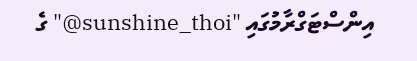އިންސްޓަގްރާމުގައި "sunshine_thoi@" ގެ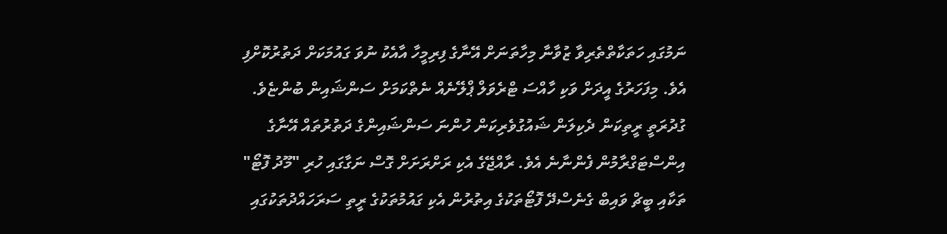ނަމުގައި ހަތަކާތްތެރިވާ ޒުވާނާ މިހާތަނަށް އޭނާގެ ފިރިމީހާ އާއެކު ނުވަ ގައުމަކަށް ދަތުރުކޮށްފި އެވެ. މިފަހަރުގެ އީދަށް ވަކި ހާއްސަ ޓްރެވަލް ޕްލޭނެއް ނެތްކަމަށް ސަންޝައިން ބުންޏެވެ.
ގުދުރަތީ ރީތިކަން ދެކިލަން ޝައުގުވެރިކަން ހުންނަ ސަންޝައިންގެ ދަތުރުތައް އޭނާގެ އިންސްޓަގްރާމުން ފެންނާނެ އެވެ. ރާއްޖޭގެ އެކި ރަށްރަށަށް ގޮސް ނަގާގައި ހުރި "މޫދު ފޮޓޯ" ތަކާއި ބީޗް ވައިބް ގެނެސްދޭ ފޮޓޯތަކުގެ އިތުރުން އެކި ގައުމުތަކުގެ ރީތި ސަރަހައްދުތަކުގައި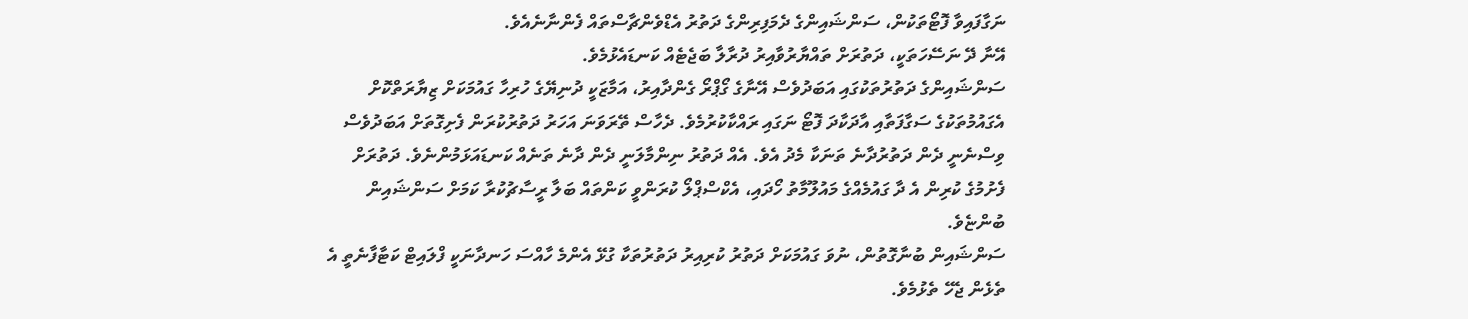ނަގާފައިވާ ފޮޓޯތަކުން، ސަންޝައިންގެ ދެމަފިރިންގެ ދަތުރު އެޑްވެންޗާސްތައް ފެންނާނެއެވެ.
އޭނާ ދޭ ނަސޭހަތަކީ، ދަތުރަށް ތައްޔާރުވާއިރު ދުރާލާ ބަޖެޓެއް ކަނޑައެޅުމެވެ.
ސަންޝައިންގެ ދަތުރުތަކުގައި އަބަދުވެސް އޭނާގެ ގޯޕްރޯ ގެންދާއިރު، އަމާޒަކީ ދުނިޔޭގެ ހުރިހާ ގައުމަކަށް ޒިޔާރަތްކޮށް އެގައުމުތަކުގެ ސަގާފަތާއި އާދަކާދަ ފޮޓޯ ނަގައި ރައްކާކުރުމެވެ. ދެހާސް ތޭރަވަނަ އަހަރު ދަތުރުކުރަން ފެށިގޮތަށް އަބަދުވެސް ވިސްނެނީ ދެން ދަތުރުދާނެ ތަނަކާ މެދު އެވެ. އެއް ދަތުރު ނިންމާލަނީ ދެން ދާނެ ތަނެއް ކަނޑައަޅަމުންނެވެ. ދަތުރަށް ފެށުމުގެ ކުރިން އެ ދާ ގައުމެއްގެ މައުލޫމާތު ހޯދައި، އެކްސްޕްލޯ ކުރަންވީ ކަންތައް ބަލާ ރީސާޗުކުރާ ކަމަށް ސަންޝައިން ބުންޏެވެ.
ސަންޝައިން ބުނާގޮތުން، ނުވަ ގައުމަކަށް ދަތުރު ކުރިއިރު ދަތުރުތަކާ ގުޅޭ އެންމެ ހާއްސަ ހަނދާނަކީ ފްލައިޓް ކަޓާފާނެތީ އެ ތެޅެން ޖެހޭ ތެޅުމެވެ.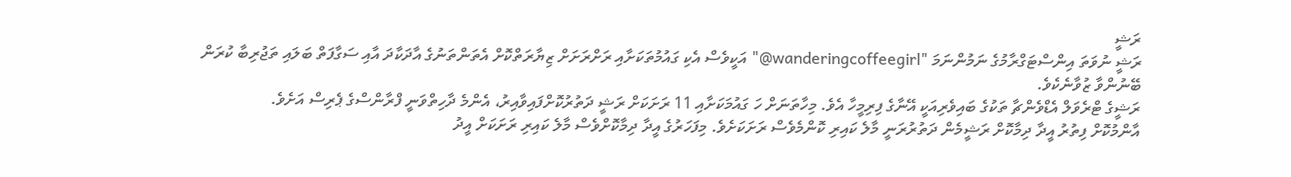ރަޝީ
ރަޝީ ނުވަތަ އިންސްޓަގްރާމުގެ ނަމުންނަމަ "wanderingcoffeegirl@" އަކީވެސް އެކި ގައުމުތަކަށާއި ރަށްރަށަށް ޒިޔާރަތްކޮށް އެތަންތަނުގެ އާދަކާދަ އާއި ސަގާފަތް ބަލައި ތަޖުރިބާ ކުރަން ބޭނުންވާ ޒުވާނެކެވެ.
ރަޝީގެ ޓްރެވަލް އެޑްވެންޗާ ތަކުގެ ބައިވެރިއަކީ އޭނާގެ ފިރިމީހާ އެވެ. މިހާތަނަށް ހަ ގައުމަކަށާއި 11 ރަށަކަށް ރަޝީ ދަތުރުކޮށްފައިވާއިރު، އެންމެ ދާހިތްވަނީ ފްރާންސްގެ ޕެރިސް އަށެވެ.
އާންމުކޮށް ފިތުރު އީދާ ދިމާކޮށް ރަޝީމެން ދަތުރުރަނީ މާލެ ކައިރި ކޮންމެވެސް ރަށަކަށެވެ. މިފަހަރުގެ އީދާ ދިމާކޮށްވެސް މާލެ ކައިރި ރަށަކަށް އީދު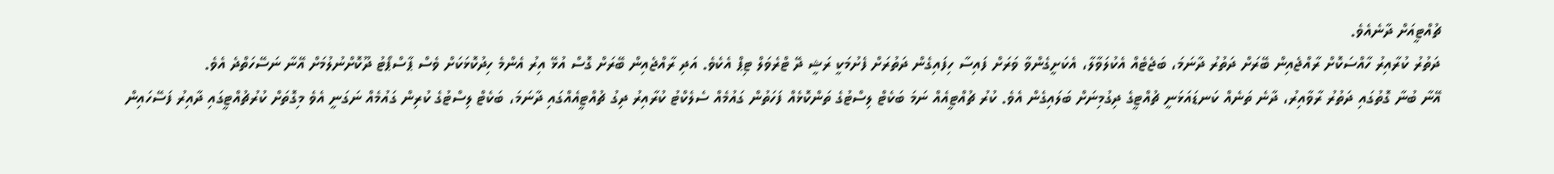ޗުއްޓީއަށް ދާނެއެވެ.
ދަތުރު ކުރާއިރު ހާއްސަކޮށް ރާއްޖެއިން ބޭރަށް ދަތުރު ދާނަމަ، ބަޖެޓެއް އެކުލަވާލާ، އެކަށީގެންވާ ވަރަށް ފައިސާ ހިފައިގެން ދަތުރަށް ފެށުމަކީ ރަޝީ ދޭ ޓްރެވަލް ޓިޕް އެކެވެ. އަދި ރާއްޖެއިން ބޭރަށް ގޮސް އުޅޭ އިރު އެންމެ ހިދުކޮޅަކަށް ވެސް ޕާސްޕޯޓު ދޫކޮށްނުލުމަށް އޭނާ ނަސޭހަތްދެ އެވެ.
އޭނާ ބުނާ ގޮތުގައި ދަތުރު ރާވާއިރު، ދާނެ ތަނެއް ކަނޑައަޅަނީ ޗުއްޓީގެ ދިގުމިނަށް ބަލައިގެން އެވެ. ކުރު ޗުއްޓީއެއް ނަމަ ބަކެޓް ލިސްޓުގެ ތަންކޮޅެއް ފަހަތުން ގައުމެއް ސެލެކްޓު ކުރާއިރު ދިގު ޗުއްޓީއެއްގައި ދާނަމަ، ބަކެޓް ލިސްޓުގެ ކުރިން ގައުމެއް ނަގަނީ އެވެ މިގޮތަށް ކުރުޗުއްޓީގައި ދާއިރު ފަސޭހައިން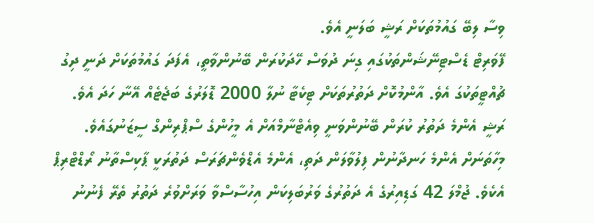ވިސާ ލިބޭ ގައުމުތަކަށް ރަޝީ ބަލަނީ އެވެ.
ފޭވަރިޓް ޑެސްޓިނޭޝަންތަކުގައި ގިނަ ދުވަސް ހޭދަކުރަން ބޭނުންވާތީ، އެފަދަ ގައުމުތަކަށް ދަނީ ދިގު ޗުއްޓީތަކުގަ އެވެ. އާންމުކޮށް ދަތުރުތަކަށް ޓިކެޓާ ނުލާ 2000 ޑޮލަރުގެ ބަޖެޓެއް އޭނާ ހަދަ އެވެ.
ރަޝީ އެންމެ ދަތުރު ކުރަން ބޭނުންވަނީ ވިއެޓްނާމްއަށް އެ މީހުންގެ ސްޕްރިންގް ސީޒަނުގައެވެ. މިހާތަނަށް އެންމެ ހަނދާނުން ފިލުވާލަން ދަތި، އެންމެ އެޑްވެންޗަރަސް ދަތުރަކީ ޕާކިސްތާނު ރޯޑްޓްރިޕް އެކެވެ. ޖުމްލަ 42 ގަޑިއިރުގެ އެ ދަތުރުގެ ވަރުބަލިކަން އިހުސާސްވާ ވަރަށްވުރެ ދަތުރު ތެރޭ ފެނުނު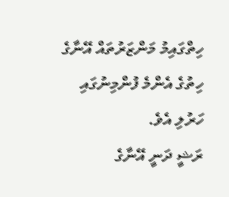ހިތްގައިމު މަންޒަރުތައް އޭނާގެ ހިތުގެ އެންމެ ފުންމިނުގައި ހަރުލި އެވެ.
ރަޝީ ދަނީ އޭނާގެ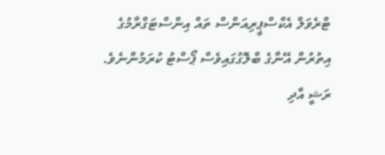ޓްރެވަލް އެކްސްޕީރިއަންސް ތައް އިންސްޓަގްރާމުގެ އިތުރުން އޭނާގެ ބްލޮގުގައިވެސް ޕޯސްޓު ކުރަމުންނެވެ.
ރަޝީ އާދި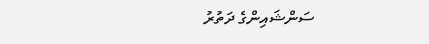ސަންޝައިންގެ ދަތުރު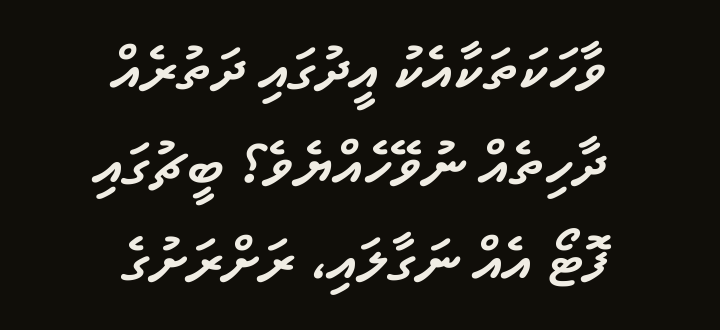ވާހަކަތަކާއެކު އީދުގައި ދަތުރެއް ދާހިތެއް ނުވޭހެއްޔެވެ؟ ބީޗުގައި ފޮޓޯ އެއް ނަގާލައި، ރަށްރަށުގެ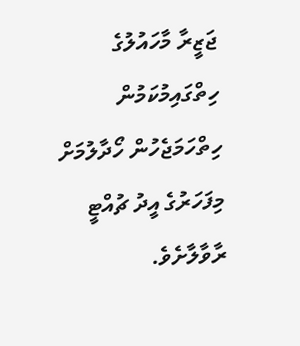ޖަޒީރާ މާހައުލުގެ ހިތްގައިމުކަމުން ހިތްހަމަޖެހުން ހޯދާލުމަށް މިފަހަރުގެ އީދު ޗުއްޓީ ރާވާލާށެވެ.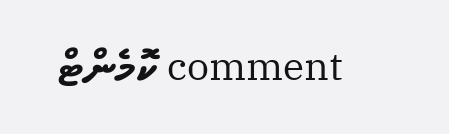comment ކޮމެންޓް